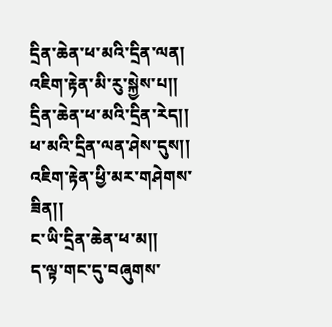དྲིན་ཆེན་ཕ་མའི་དྲིན་ལན།
འཇིག་རྟེན་མི་རུ་སྐྱེས་པ།།
དྲིན་ཆེན་ཕ་མའི་དྲིན་རེད།།
ཕ་མའི་དྲིན་ལན་ཤེས་དུས།།
འཇིག་རྟེན་ཕྱི་མར་གཤེགས་ཟིན།།
ང་ཡི་དྲིན་ཆེན་ཕ་མ།།
ད་ལྟ་གང་དུ་བཞུགས་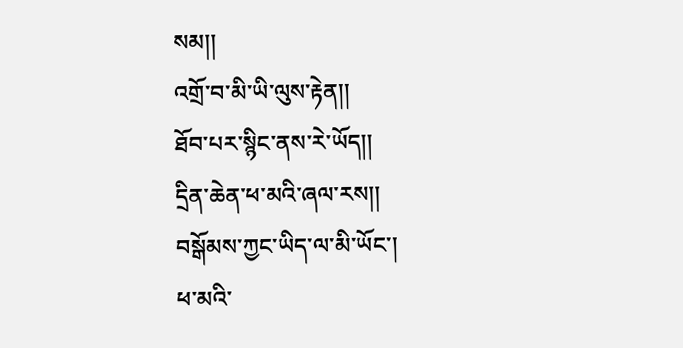སམ།།
འགྲོ་བ་མི་ཡི་ལུས་རྟེན།།
ཐོབ་པར་སྙིང་ནས་རེ་ཡོད།།
དྲིན་ཆེན་ཕ་མའི་ཞལ་རས།།
བསྒོམས་ཀྱང་ཡིད་ལ་མི་ཡོང་།
ཕ་མའི་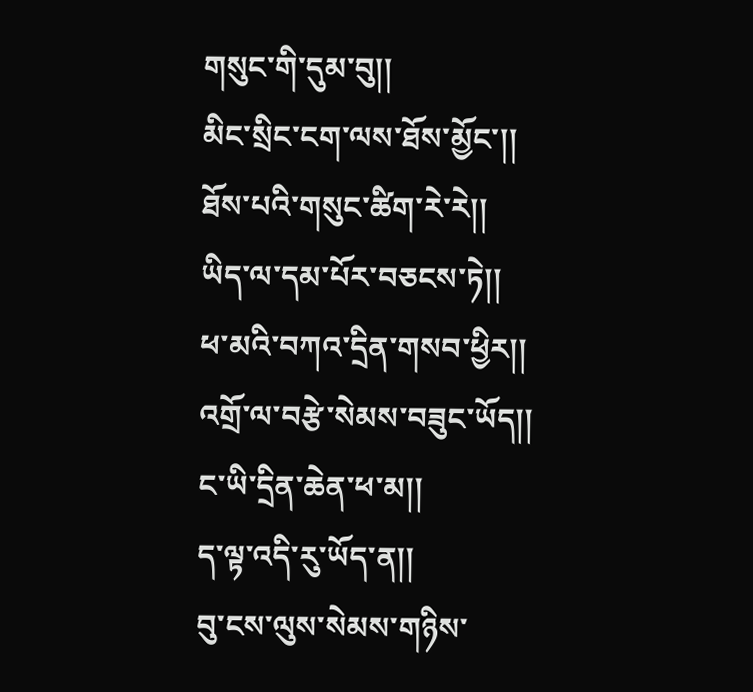གསུང་གི་དུམ་བུ།།
མིང་སྲིང་ངག་ལས་ཐོས་མྱོང་།།
ཐོས་པའི་གསུང་ཚིག་རེ་རེ།།
ཡིད་ལ་དམ་པོར་བཅངས་ཏེ།།
ཕ་མའི་བཀའ་དྲིན་གསབ་ཕྱིར།།
འགྲོ་ལ་བརྩེ་སེམས་བཟུང་ཡོད།།
ང་ཡི་དྲིན་ཆེན་ཕ་མ།།
ད་ལྟ་འདི་རུ་ཡོད་ན།།
བུ་ངས་ལུས་སེམས་གཉིས་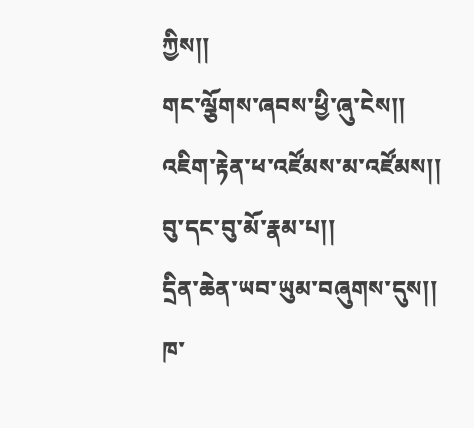ཀྱིས།།
གང་ལྕོགས་ཞབས་ཕྱི་ཞུ་ངེས།།
འཇིག་རྟེན་ཕ་འཛོམས་མ་འཛོམས།།
བུ་དང་བུ་མོ་རྣམ་པ།།
དྲིན་ཆེན་ཡབ་ཡུམ་བཞུགས་དུས།།
ཁ་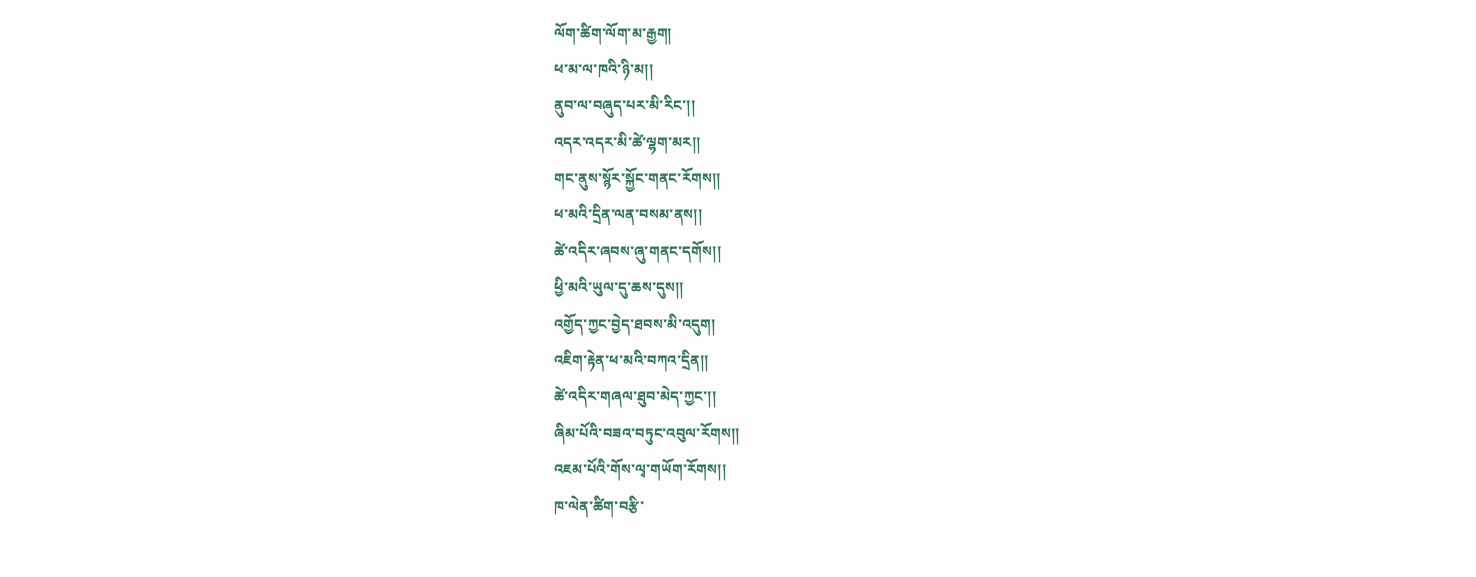ལོག་ཚིག་ལོག་མ་རྒྱག།
ཕ་མ་ལ་ཁའི་ཉི་མ།།
ནུབ་ལ་བཞུད་པར་མི་རིང་།།
འདར་འདར་མི་ཚེ་ལྷག་མར།།
གང་ནུས་སྙོར་སྐྱོང་གནང་རོགས།།
ཕ་མའི་དྲིན་ལན་བསམ་ནས།།
ཚེ་འདིར་ཞབས་ཞུ་གནང་དགོས།།
ཕྱི་མའི་ཡུལ་དུ་ཆས་དུས།།
འགྱོད་ཀྱང་བྱེད་ཐབས་མི་འདུག།
འཇིག་རྟེན་ཕ་མའི་བཀའ་དྲིན།།
ཚེ་འདིར་གཞལ་ཐུབ་མེད་ཀྱང་།།
ཞིམ་པོའི་བཟའ་བཏུང་འབུལ་རོགས།།
འཇམ་པོའི་གོས་ལྭ་གཡོག་རོགས།།
ཁ་ལེན་ཚིག་བརྩི་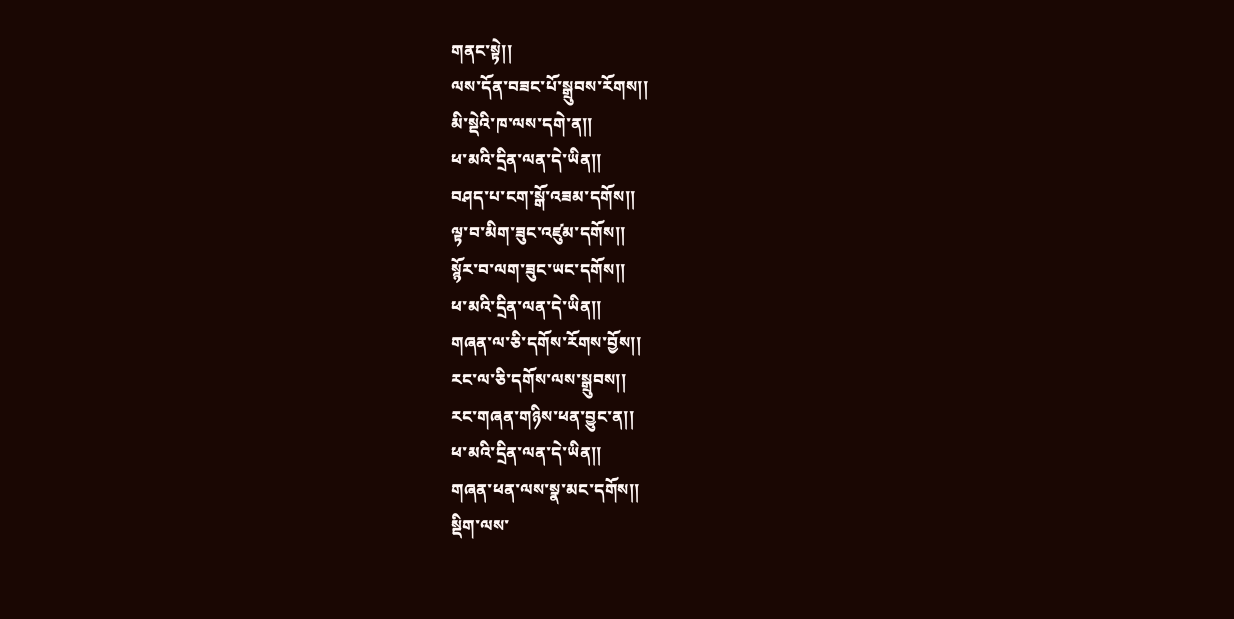གནང་སྟེ།།
ལས་དོན་བཟང་པོ་སྒྲུབས་རོགས།།
མི་སྡེའི་ཁ་ལས་དགེ་ན།།
ཕ་མའི་དྲིན་ལན་དེ་ཡིན།།
བཤད་པ་ངག་སྒོ་འཟམ་དགོས།།
ལྟ་བ་མིག་ཟུང་འཛུམ་དགོས།།
སྙོར་བ་ལག་ཟུང་ཡང་དགོས།།
ཕ་མའི་དྲིན་ལན་དེ་ཡིན།།
གཞན་ལ་ཅི་དགོས་རོགས་བྱོས།།
རང་ལ་ཅི་དགོས་ལས་སྒྲུབས།།
རང་གཞན་གཉིས་ཕན་བྱུང་ན།།
ཕ་མའི་དྲིན་ལན་དེ་ཡིན།།
གཞན་ཕན་ལས་སྣ་མང་དགོས།།
སྡིག་ལས་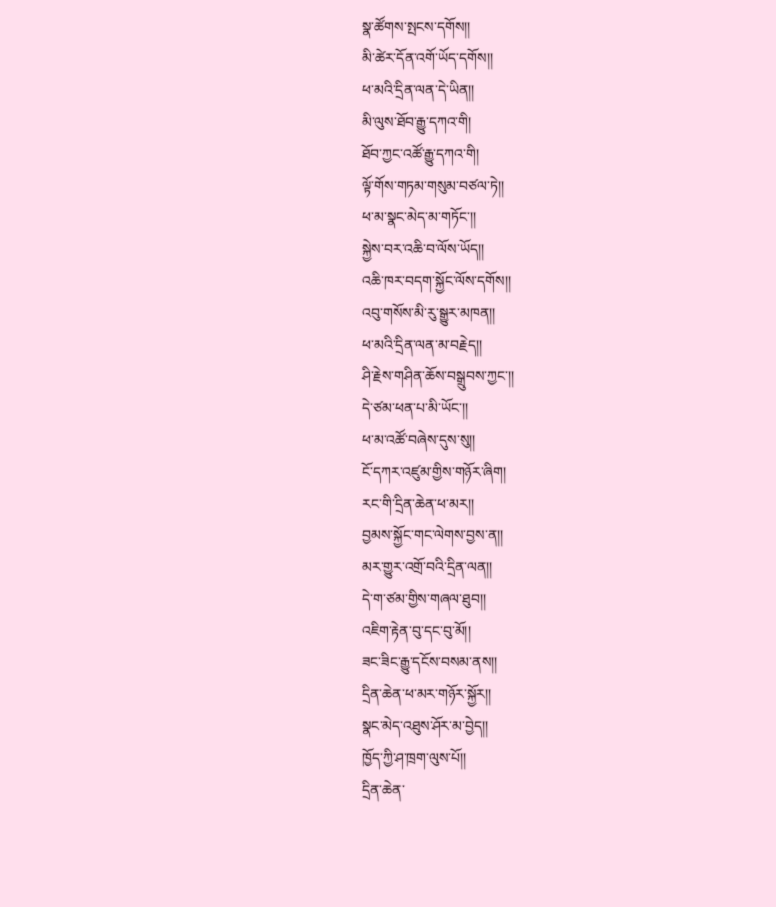སྣ་ཚོགས་སྤངས་དགོས།།
མི་ཚེར་དོན་འགོ་ཡོད་དགོས།།
ཕ་མའི་དྲིན་ལན་དེ་ཡིན།།
མི་ལུས་ཐོབ་རྒྱུ་དཀའ་གི།
ཐོབ་ཀྱང་འཚོ་རྒྱུ་དཀའ་གི།
ལྟོ་གོས་གཏམ་གསུམ་བཙལ་ཏེ།།
ཕ་མ་སྣང་མེད་མ་གཏོང་།།
སྐྱེས་བར་འཆི་བ་ལོས་ཡོད།།
འཆི་ཁར་བདག་སྐྱོང་ལོས་དགོས།།
འབུ་གསོས་མི་རུ་སྒྱུར་མཁན།།
ཕ་མའི་དྲིན་ལན་མ་བརྗེད།།
ཤི་རྗེས་གཤིན་ཆོས་བསྒྲུབས་ཀྱང་།།
དེ་ཙམ་ཕན་པ་མི་ཡོང་།།
ཕ་མ་འཚོ་བཞེས་དུས་སུ།།
ངོ་དཀར་འཛུམ་གྱིས་གཉོར་ཞིག།
རང་གི་དྲིན་ཆེན་ཕ་མར།།
བྱམས་སྐྱོང་གང་ལེགས་བྱས་ན།།
མར་གྱུར་འགྲོ་བའི་དྲིན་ལན།།
དེ་ག་ཙམ་གྱིས་གཞལ་ཐུབ།།
འཇིག་རྟེན་བུ་དང་བུ་མོ།།
ཟང་ཟིང་རྒྱུ་དངོས་བསམ་ནས།།
དྲིན་ཆེན་ཕ་མར་གཉོར་སྐྱོར།།
སྣང་མེད་འཐུས་ཤོར་མ་བྱེད།།
ཁྱོད་ཀྱི་ཤ་ཁྲག་ལུས་པོ།།
དྲིན་ཆེན་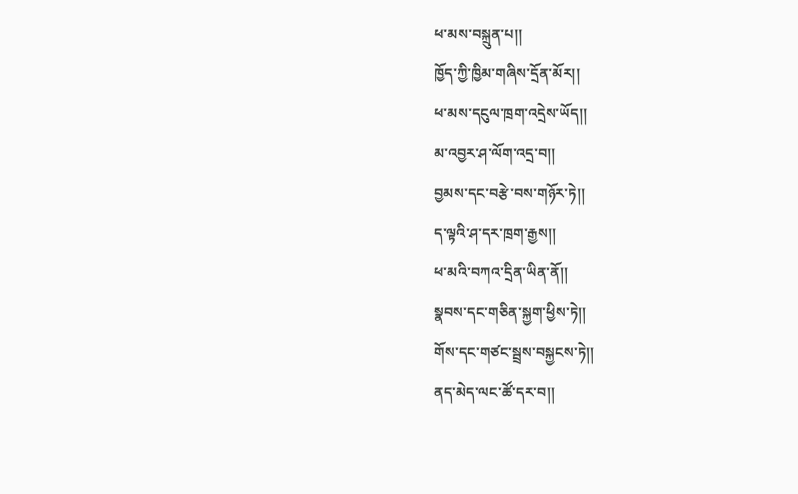ཕ་མས་བསྐྲུན་པ།།
ཁྱོད་ཀྱི་ཁྱིམ་གཞིས་དྲོན་མོར།།
ཕ་མས་དངུལ་ཁྲག་འདྲེས་ཡོད།།
མ་འབྱར་ཤ་ལོག་འདྲ་བ།།
བྱམས་དང་བརྩེ་བས་གཉོར་ཏེ།།
ད་ལྟའི་ཤ་དར་ཁྲག་རྒྱས།།
ཕ་མའི་བཀའ་དྲིན་ཡིན་ནོ།།
སྣབས་དང་གཅིན་སྐྱག་ཕྱིས་ཏེ།།
གོས་དང་གཙང་སྦྲས་བསྐྱངས་ཏེ།།
ནད་མེད་ལང་ཚོ་དར་བ།།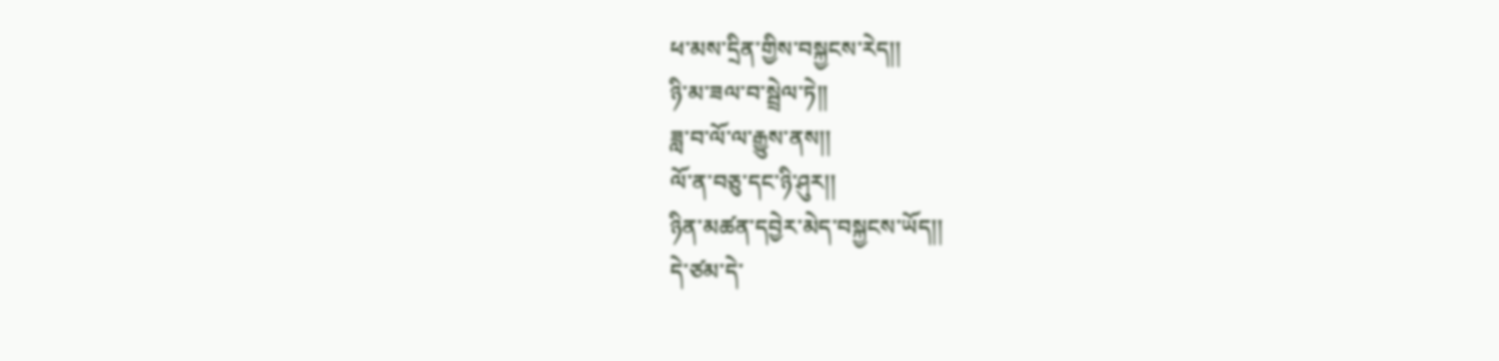ཕ་མས་དྲིན་གྱིས་བསྐྱངས་རེད།།
ཉི་མ་ཟལ་བ་སྦྲེལ་ཏེ།།
ཟླ་བ་ལོ་ལ་རྒྱུས་ནས།།
ལོ་ན་བཅུ་དང་ཉི་ཤུར།།
ཉིན་མཚན་དབྱེར་མེད་བསྐྱངས་ཡོད།།
དེ་ཙམ་དེ་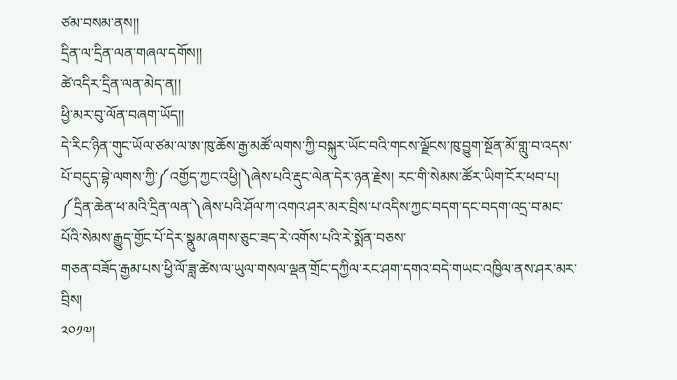ཙམ་བསམ་ནས།།
དྲིན་ལ་དྲིན་ལན་གཞལ་དགོས།།
ཚེ་འདིར་དྲིན་ལན་མེད་ན།།
ཕྱི་མར་བུ་ལོན་བཞག་ཡོད།།
དེ་རིང་ཉིན་གུང་ཡོལ་ཙམ་ལ་ཨ་ཁུ་ཆོས་རྒྱ་མཚོ་ལགས་ཀྱི་བསྐུར་ཡོང་བའི་གངས་ལྗོངས་ཁུ་བྱུག་སྔོན་མོ་གླུ་བ་འདས་པོ་བདུད་བྷེ་ལགས་ཀྱི་༼འགྱོད་ཀྱང་འཕྱི།༽ཞེས་པའི་རྡུང་ལེན་དེར་ཉན་རྗེས། རང་གི་སེམས་ཚོར་ཡིག་ངོར་ཕབ་པ། ༼དྲིན་ཆེན་ཕ་མའི་དྲིན་ལན་༽ཞེས་པའི་ཤོལ་ཀ་འགའ་ཤར་མར་བྲིས་པ་འདིས་ཀྱང་བདག་དང་བདག་འདྲ་བ་མང་པོའི་སེམས་རྒྱུད་གྱོང་པོ་དེར་སྣུམ་ཞགས་ཅུང་ཟད་རེ་འགོས་པའི་རེ་སྨོན་བཅས་
གཅན་བཟོད་རྒྱམ་པས་ཕྱི་ལོ་ཟླ་ཚེས་ལ་ཡུལ་གསལ་ལྡན་གྲོང་དཀྱིལ་རང་ཤག་དགའ་བདེ་གཡང་འཁྱིལ་ནས་ཤར་མར་བྲིས།
༢༠༡༧།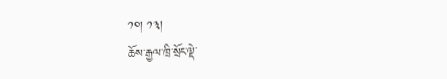༡༠། ༡༣།
ཆོས་རྒྱལ་ཁྲི་སྲོང་ལྡེ་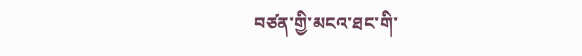བཙན་གྱི་མངའ་ཐང་གི་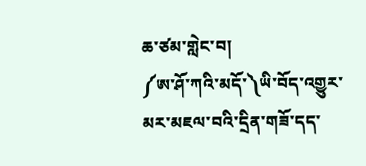ཆ་ཙམ་གླེང་བ།
༼ཨ་ཤོ་ཀའི་མདོ་༽ཡི་བོད་འགྱུར་མར་མཇལ་བའི་དྲིན་གཟོ་དད་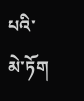པའི་མེ་ཏོག